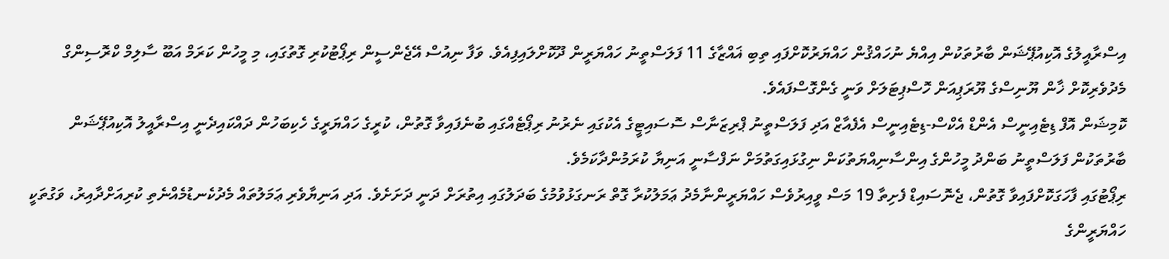އިސްރާއީލުގެ އޮކިއުޕޭޝަން ބާރުތަކުން އިއްޔެ ނުހައްޤުން ހައްޔަރުކޮށްފައި ތިބި ޣައްޒާގެ 11 ފަލަސްތީނު ހައްޔަރީން ދޫކޮށްލައިފިއެވެ. ވަފާ ނިއުސް އޭޖެންސީން ރިޕޯޓުކުރި ގޮތުގައި، މި މީހުން ކަރަމް އަބޫ ސާލިމް ކްރޮސިންގް މެދުވެރިކޮށް ޚާން ޔޫނިސްގެ ޔޫރަޕިއަން ހޮސްޕިޓަލަށް ވަނީ ގެންގޮސްފައެވެ.
ކޮމިޝަން އޮފް ޑިޓެއިނީސް އެންޑް އެކްސް-ޑިޓެއިނީސް އެފެއާޒް އަދި ފަލަސްތީނު ޕްރިޒަނާސް ސޮސައިޓީގެ އެކުގައި ނެރުނު ރިޕޯޓެއްގައި ބުނެފައިވާ ގޮތުން، ކުރީގެ ހައްޔަރީގެ ހެކިބަހުން ދައްކައިދެނީ އިސްރާއީލު އޮކިއުޕޭޝަން ބާރުތަކުން ފަލަސްތީނު ބަންދު މީހުންގެ އިންސާނިއްޔަތުކަން ނިގުޅައިގަތުމަށް ނަފްސާނީ އަނިޔާ ކުރަމުންދާކަމެވެ.
ރިޕޯޓުގައި ފާހަގަކޮށްފައިވާ ގޮތުން، ޖެނޮސައިޑް ފެށިތާ 19 މަސް ވީއިރުވެސް ހައްޔަރީންނާމެދު ޢަމަލުކުރާ ގޮތް ރަނގަޅުވުމުގެ ބަދަލުގައި އިތުރަށް ދަނީ ދަށަށެވެ. އަދި އަނިޔާވެރި ޢަމަލުތައް މެދުކެނޑުމެއްނެތި ކުރިއަށްދާއިރު، ވަގުތަކީ ހައްޔަރީންގެ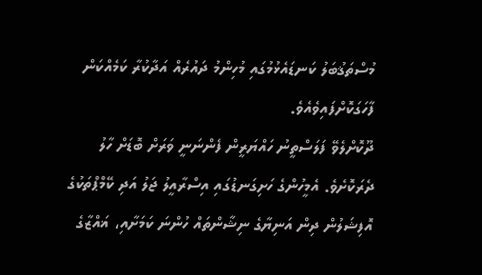މުސްތަޤުބަލު ކަނޑައެޅުމުގައި މުހިންމު ދައުރެއް އަދާކުރާ ކަމެއްކަން ފާހަގަކޮށްފައިވެއެވެ.
ދޫކޮށްލެވޭ ފަލަސްތީނު ހައްޔަރީން ފެންނަނީ ވަރަށް ބޮޑަށް ހާލު ދެރަކޮށެވެ. އެމީހުންގެ ހަށިގަނޑުގައި އިސްރާއީލު ޖަލު އަދި ކޭމްޕްތަކުގެ އޮފިޝަލުން ދިން އަނިޔާގެ ނިޝާންތައް ހުންނަ ކަމަށާއި، ޣައްޒާގެ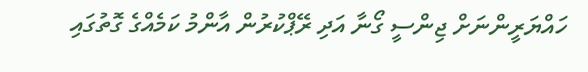ހައްޔަރީންނަށް ޖިންސީ ގޯނާ އަދި ރޭޕްކުރުން އާންމު ކަމެއްގެ ގޮތުގައި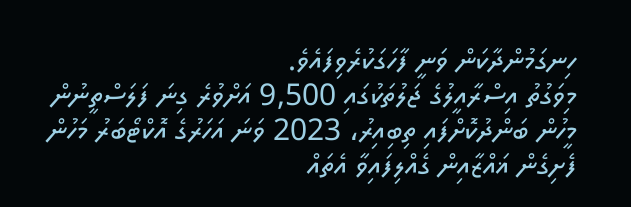ހިނގަމުންދާކަން ވަނީ ފާހަގަކުރެވިފައެވެ.
މިވަގުތު އިސްރާއީލުގެ ޖަލުތަކުގައި 9,500 އަށްވުރެ ގިނަ ފަލަސްތީނުން މީހުން ބަންދުކޮށްފައި ތިބިއިރު، 2023 ވަނަ އަހަރުގެ އޮކްޓޯބަރު މަހުން ފެށިގެން ޣައްޒާއިން ގެއްލިފައިވާ އެތައް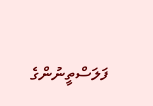ފަލަސްތީނުންގެ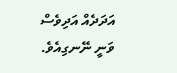އަދަދެއް އަދިވެސް ވަނީ ނޭނގިއެވެ.